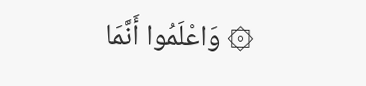۞ وَاعْلَمُوا أَنَّمَا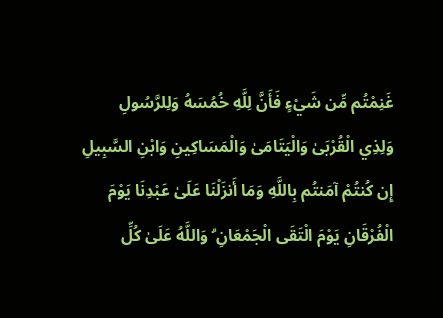غَنِمْتُم مِّن شَيْءٍ فَأَنَّ لِلَّهِ خُمُسَهُ وَلِلرَّسُولِ وَلِذِي الْقُرْبَىٰ وَالْيَتَامَىٰ وَالْمَسَاكِينِ وَابْنِ السَّبِيلِ إِن كُنتُمْ آمَنتُم بِاللَّهِ وَمَا أَنزَلْنَا عَلَىٰ عَبْدِنَا يَوْمَ الْفُرْقَانِ يَوْمَ الْتَقَى الْجَمْعَانِ ۗ وَاللَّهُ عَلَىٰ كُلِّ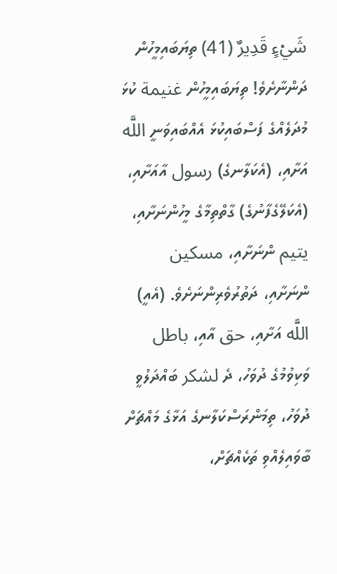شَيْءٍ قَدِيرٌ (41) ތިޔަބައިމީހުން ދަންނާށެވެ! ތިޔަބައިމީހުން غنيمة ކުޅަ މުދަލެއްގެ ފަސްބައިކުޅަ އެއްބައިވަނީ اللَّه އަށާއި، (އެކަލާނގެ) رسول އާއަށާއި، (އެކަލޭގެފާނުގެ) ގާތްތިމާގެ މީހުންނަށާއި، يتيم ންނަށާއި، مسكين ންނަށާއި، ދަތުރުވެރިންނަށެވެ. (އެއީ) اللَّه އަށާއި، حق އާއި، باطل ވަކިވުމުގެ ދުވަހު، ދެ لشكر ބައްދަލުވީ ދުވަހު، ތިމަންރަސްކަލާނގެ އަޅާގެ މައްޗަށް ބާވައިލެއްވި ތަކެއްޗަށް،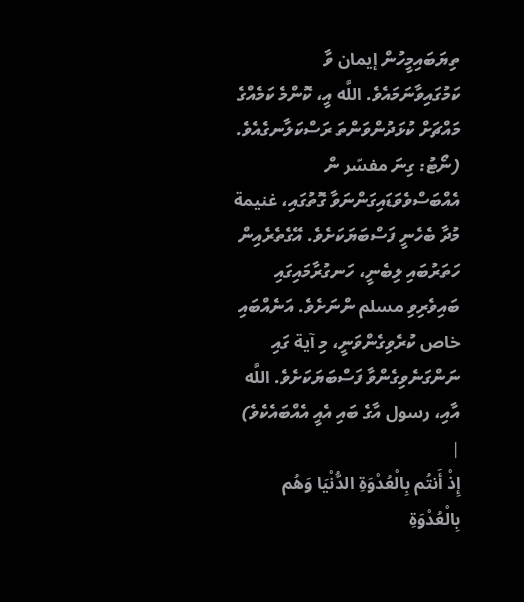ތިޔަބައިމީހުން إيمان ވާ ކަމުގައިވާނަމައެވެ. اللَّه އީ، ކޮންމެ ކަމެއްގެ މައްޗަށް ކުޅަދުންވަންތަ ރަސްކަލާނގެއެވެ. (ނޯޓު: ގިނަ مفسّر ން އެއްބަސްވެވަޑައިގަންނަވާ ގޮތުގައި، غنيمة މުދާ ބެހެނީ ފަސްބަޔަކަށެވެ. އޭގެތެރެއިން ހަތަރުބައި ލިބެނީ، ހަނގުރާމައިގައި ބައިވެރިވި مسلم ންނަށެވެ. އަނެއްބައި خاص ކުރެވިގެންވަނީ، މި آية ގައި ނަންގަނެވިގެންވާ ފަސްބަޔަކަށެވެ. اللَّه އާއި، رسول އާގެ ބައި އެއީ އެއްބައެކެވެ) |
إِذْ أَنتُم بِالْعُدْوَةِ الدُّنْيَا وَهُم بِالْعُدْوَةِ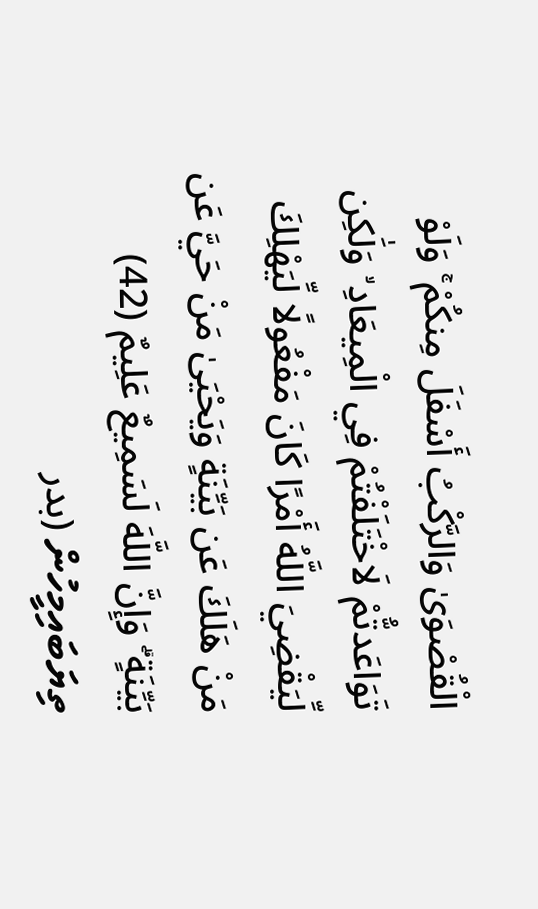الْقُصْوَىٰ وَالرَّكْبُ أَسْفَلَ مِنكُمْ ۚ وَلَوْ تَوَاعَدتُّمْ لَاخْتَلَفْتُمْ فِي الْمِيعَادِ ۙ وَلَٰكِن لِّيَقْضِيَ اللَّهُ أَمْرًا كَانَ مَفْعُولًا لِّيَهْلِكَ مَنْ هَلَكَ عَن بَيِّنَةٍ وَيَحْيَىٰ مَنْ حَيَّ عَن بَيِّنَةٍ ۗ وَإِنَّ اللَّهَ لَسَمِيعٌ عَلِيمٌ (42) ތިޔަބައިމީހުން (بدر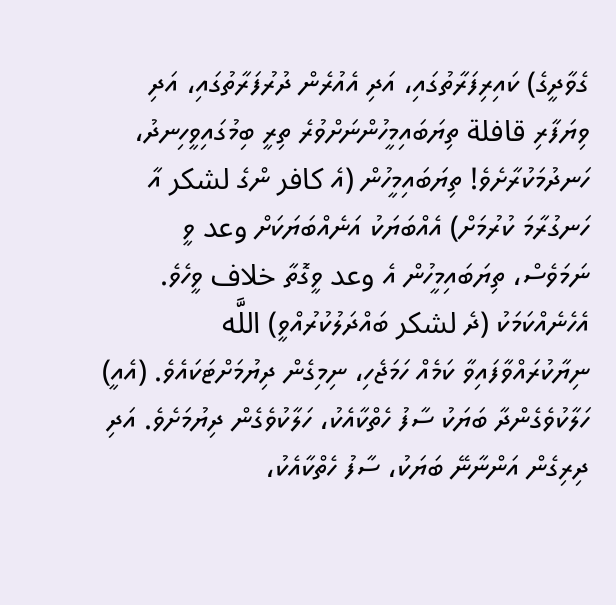ގެވާދީގެ) ކައިރިފަރާތުގައި، އަދި އެއުރެން ދުރުފަރާތުގައި، އަދި ވިޔަފާރި قافلة ތިޔަބައިމީހުންނަށްވުރެ ތިރީ ބިމުގައިވީހިނދު، ހަނދުމަކުރާށެވެ! ތިޔަބައިމީހުން (އެ كافر ންގެ لشكر އާ ހަނގުރާމަ ކުރުމަށް) އެއްބަޔަކު އަނެއްބަޔަކަށް وعد ވީ ނަމަވެސް، ތިޔަބައިމީހުން އެ وعد ވީގޮތާ خلاف ވީހެވެ. އެހެނެއްކަމަކު (ދެ لشكر ބައްދަލުކުރުއްވީ) اللَّه ނިޔާކުރައްވާފައިވާ ކަމެއް ހަމަޖެހި، ނިމިގެން ދިޔުމަށްޓަކައެވެ. (އެއީ) ހަލާކުވެގެންދާ ބަޔަކު ސާފު ހެތްކާއެކު، ހަލާކުވެގެން ދިޔުމަށެވެ. އަދި ދިރިގެން އަންނާނޭ ބަޔަކު، ސާފު ހެތްކާއެކު،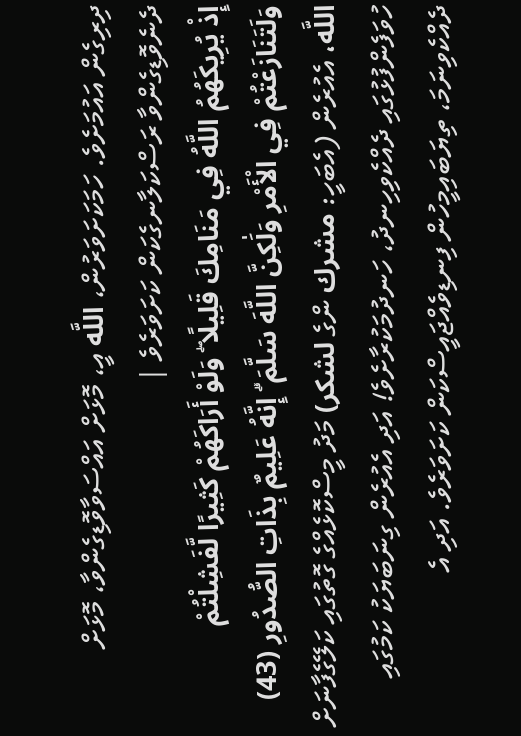ދިރިގެން އައުމަށެވެ. ހަމަކަށަވަރުން، اللَّه އީ، މޮޅަށް އައްސަވާވޮޑިގެންވާ، މޮޅަށް ދެނެވޮޑިގެންވާ ރަސްކަލާނގެކަން ކަށަވަރެވެ |
إِذْ يُرِيكَهُمُ اللَّهُ فِي مَنَامِكَ قَلِيلًا ۖ وَلَوْ أَرَاكَهُمْ كَثِيرًا لَّفَشِلْتُمْ وَلَتَنَازَعْتُمْ فِي الْأَمْرِ وَلَٰكِنَّ اللَّهَ سَلَّمَ ۗ إِنَّهُ عَلِيمٌ بِذَاتِ الصُّدُورِ (43) اللَّه، އެއުރެން (އެބަހީ: مشرك ންގެ لشكر) މަދު މީސްކޮޅެއްގެ ގޮތުގައި ކަލޭގެފާނަށް ހުވަފެންފުޅުގައި ދެއްކެވިހިނދު، ހަނދުމަކުރާށެވެ! އަދި އެއުރެން ގިނަބަޔަކު ކަމުގައި ދެއްކެވިނަމަ، ތިޔަބައިމީހުން ފިނޑިވެއްޖައީސްކަން ކަށަވަރެވެ. އަދި އެ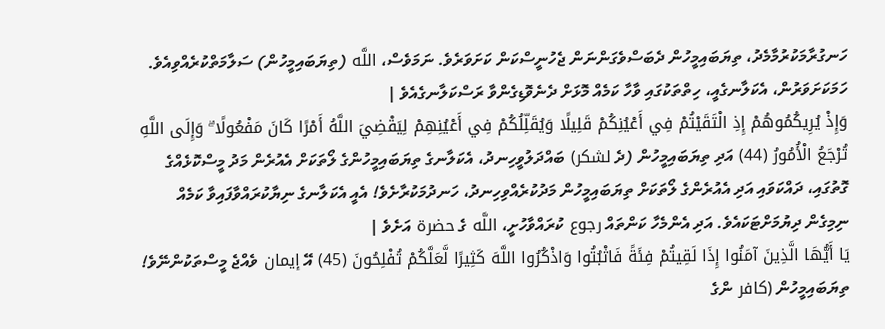ހަނގުރާމަކުރުމާމެދު، ތިޔަބައިމީހުން ދެބަސްވެގަންނަން ޖެހުނީސްކަން ކަށަވަރެވެ. ނަމަވެސް، اللَّه (ތިޔަބައިމީހުން) ސަލާމަތްކުރެއްވިއެވެ. ހަމަކަށަވަރުން، އެކަލާނގެއީ، ހިތްތަކުގައި ވާހާ ކަމެއް މޮޅަށް ދެނެވޮޑިގެންވާ ރަސްކަލާނގެއެވެ |
وَإِذْ يُرِيكُمُوهُمْ إِذِ الْتَقَيْتُمْ فِي أَعْيُنِكُمْ قَلِيلًا وَيُقَلِّلُكُمْ فِي أَعْيُنِهِمْ لِيَقْضِيَ اللَّهُ أَمْرًا كَانَ مَفْعُولًا ۗ وَإِلَى اللَّهِ تُرْجَعُ الْأُمُورُ (44) އަދި ތިޔަބައިމީހުން (ދެ لشكر) ބައްދަލުވީހިނދު، އެކަލާނގެ ތިޔަބައިމީހުންގެ ލޯތަކަށް އެއުރެން މަދު މީސްކޮޅެއްގެ ގޮތުގައި، ދައްކަވައި އަދި އެއުރެންގެ ލޯތަކަށް ތިޔަބައިމީހުން މަދުކުރެއްވިހިނދު، ހަނދުމަކުރާށެވެ! އެއީ އެކަލާނގެ ނިޔާކުރައްވާފައިވާ ކަމެއް ނިމިގެން ދިޔުމަށްޓަކައެވެ. އަދި އެންމެހާ ކަންތައް رجوع ކުރައްވާހުށީ، اللَّه ގެ حضرة އަށެވެ |
يَا أَيُّهَا الَّذِينَ آمَنُوا إِذَا لَقِيتُمْ فِئَةً فَاثْبُتُوا وَاذْكُرُوا اللَّهَ كَثِيرًا لَّعَلَّكُمْ تُفْلِحُونَ (45) އޭ إيمان ވެއްޖެ މީސްތަކުންނޭވެ! ތިޔަބައިމީހުން (كافر ންގެ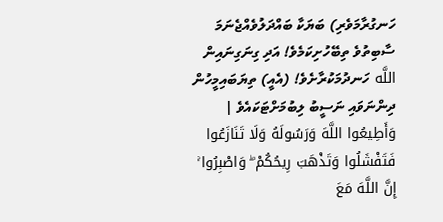ހަނގުރާމަވެރި) ބަޔަކާ ބައްދަލުވެއްޖެނަމަ ސާބިތުވެ ތިބޭހުށިކަމެވެ! އަދި ގިނަގިނައިން اللَّه ހަނދުމަކުރާށެވެ! (އެއީ) ތިޔަބައިމީހުން ދިންނަވައި ނަސީބު ލިބުމަށްޓަކައެވެ |
وَأَطِيعُوا اللَّهَ وَرَسُولَهُ وَلَا تَنَازَعُوا فَتَفْشَلُوا وَتَذْهَبَ رِيحُكُمْ ۖ وَاصْبِرُوا ۚ إِنَّ اللَّهَ مَعَ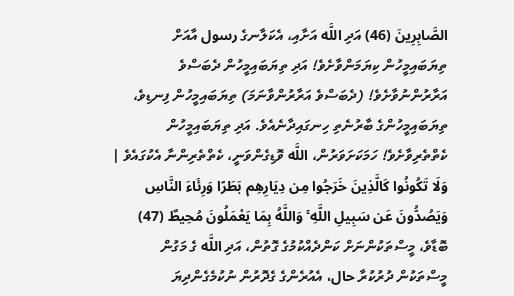الصَّابِرِينَ (46) އަދި اللَّه އަށާއި، އެކަލާނގެ رسول އާއަށް ތިޔަބައިމީހުން ކިޔަމަންވާށެވެ! އަދި ތިޔަބައިމީހުން ދެބަސްވެ އަރާރުންނުވާށެވެ! (ދެބަސްވެ އަރާރުންވާނަމަ) ތިޔަބައިމީހުން ފިނޑިވެ، ތިޔަބައިމީހުންގެ ބާރުނެތި ހިނގައިދާނެއެވެ. އަދި ތިޔަބައިމީހުން ކެތްތެރިވާށެވެ! ހަމަކަށަވަރުން، اللَّه ވޮޑިގެންވަނީ، ކެތްތެރިންނާ އެކުގައެވެ |
وَلَا تَكُونُوا كَالَّذِينَ خَرَجُوا مِن دِيَارِهِم بَطَرًا وَرِئَاءَ النَّاسِ وَيَصُدُّونَ عَن سَبِيلِ اللَّهِ ۚ وَاللَّهُ بِمَا يَعْمَلُونَ مُحِيطٌ (47) ބޮޑާވެ، މީސްތަކުންނަށް ކަންދެއްކުމުގެ ގޮތުން، އަދި اللَّه ގެ މަގުން މީސްތަކުން ދުރުކުރާ حال، އެއުރެންގެ ގެދޮރުން ނުކުމެގެންދިޔަ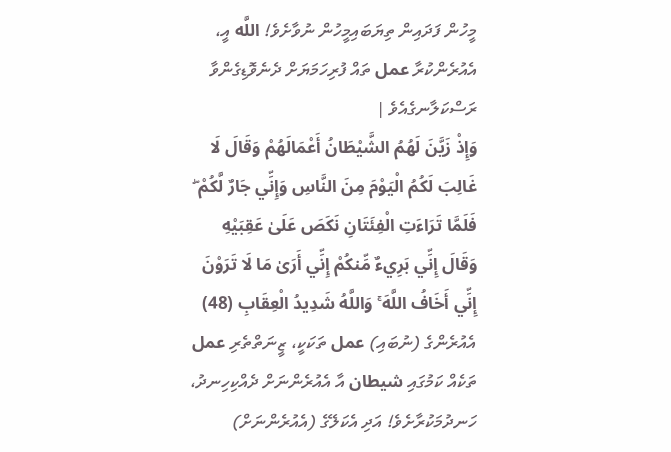މީހުން ފަދައިން ތިޔަބައިމީހުން ނުވާށެވެ! اللَّه އީ، އެއުރެންކުރާ عمل ތައް ފުރިހަމަޔަށް ދެނެވޮޑިގެންވާ ރަސްކަލާނގެއެވެ |
وَإِذْ زَيَّنَ لَهُمُ الشَّيْطَانُ أَعْمَالَهُمْ وَقَالَ لَا غَالِبَ لَكُمُ الْيَوْمَ مِنَ النَّاسِ وَإِنِّي جَارٌ لَّكُمْ ۖ فَلَمَّا تَرَاءَتِ الْفِئَتَانِ نَكَصَ عَلَىٰ عَقِبَيْهِ وَقَالَ إِنِّي بَرِيءٌ مِّنكُمْ إِنِّي أَرَىٰ مَا لَا تَرَوْنَ إِنِّي أَخَافُ اللَّهَ ۚ وَاللَّهُ شَدِيدُ الْعِقَابِ (48) އެއުރެންގެ (ނުބައި) عمل ތަކަކީ، ޒީނަތްތެރި عمل ތަކެއް ކަމުގައި شيطان އާ އެއުރެންނަށް ދެއްކިހިނދު، ހަނދުމަކުރާށެވެ! އަދި އެކަލޭގެ (އެއުރެންނަށް)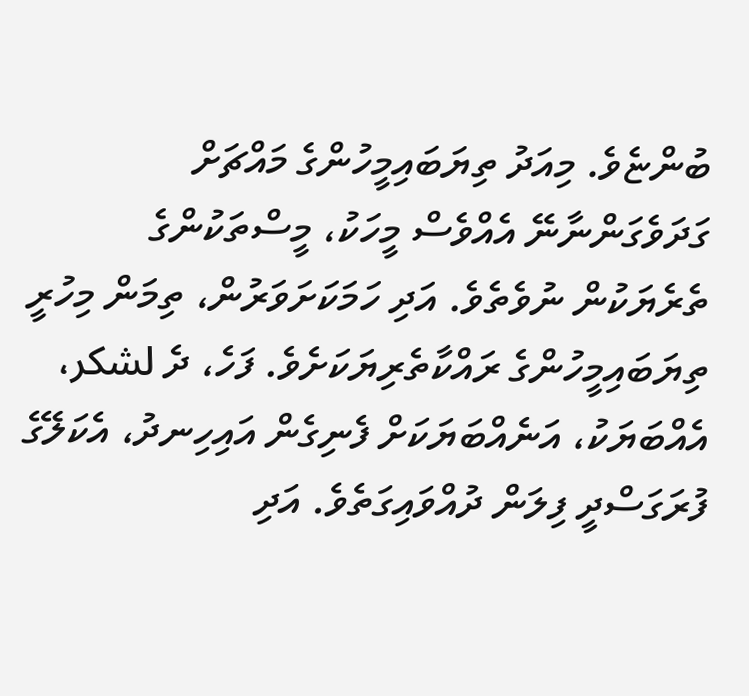ބުންޏެވެ. މިއަދު ތިޔަބައިމީހުންގެ މައްޗަށް ގަދަވެގަންނާނޭ އެއްވެސް މީހަކު، މީސްތަކުންގެ ތެރެޔަކުން ނުވެތެވެ. އަދި ހަމަކަށަވަރުން، ތިމަން މިހުރީ ތިޔަބައިމީހުންގެ ރައްކާތެރިޔަކަށެވެ. ފަހެ، ދެ لشكر، އެއްބަޔަކު، އަނެއްބަޔަކަށް ފެނިގެން އައިހިނދު، އެކަލޭގެ ފުރަގަސްދީ ފިލަން ދުއްވައިގަތެވެ. އަދި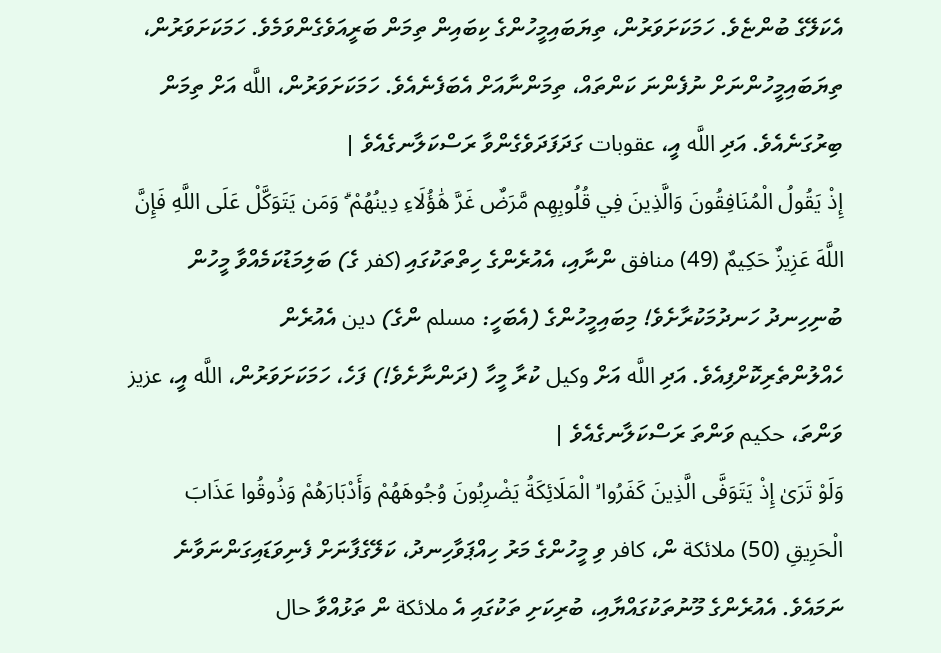އެކަލޭގެ ބުންޏެވެ. ހަމަކަށަވަރުން، ތިޔަބައިމީހުންގެ ކިބައިން ތިމަން ބަރީއަވެގެންވަމެވެ. ހަމަކަށަވަރުން، ތިޔަބައިމީހުންނަށް ނުފެންނަ ކަންތައް، ތިމަންނާއަށް އެބަފެނެއެވެ. ހަމަކަށަވަރުން، اللَّه އަށް ތިމަން ބިރުގަނެއެވެ. އަދި اللَّه އީ، عقوبات ގަދަފަދަވެގެންވާ ރަސްކަލާނގެއެވެ |
إِذْ يَقُولُ الْمُنَافِقُونَ وَالَّذِينَ فِي قُلُوبِهِم مَّرَضٌ غَرَّ هَٰؤُلَاءِ دِينُهُمْ ۗ وَمَن يَتَوَكَّلْ عَلَى اللَّهِ فَإِنَّ اللَّهَ عَزِيزٌ حَكِيمٌ (49) منافق ންނާއި، އެއުރެންގެ ހިތްތަކުގައި (كفر ގެ) ބަލިމަޑުކަމެއްވާ މީހުން ބުނިހިނދު ހަނދުމަކުރާށެވެ! މިބައިމީހުންގެ (އެބަހީ: مسلم ންގެ) دين އެއުރެން ހެއްލުންތެރިކޮށްފިއެވެ. އަދި اللَّه އަށް وكيل ކުރާ މީހާ (ދަންނާށެވެ!) ފަހެ، ހަމަކަށަވަރުން، اللَّه އީ، عزيز ވަންތަ، حكيم ވަންތަ ރަސްކަލާނގެއެވެ |
وَلَوْ تَرَىٰ إِذْ يَتَوَفَّى الَّذِينَ كَفَرُوا ۙ الْمَلَائِكَةُ يَضْرِبُونَ وُجُوهَهُمْ وَأَدْبَارَهُمْ وَذُوقُوا عَذَابَ الْحَرِيقِ (50) ملائكة ން، كافر ވި މީހުންގެ މަރު ހިއްޕަވާހިނދު، ކަލޭގެފާނަށް ފެނިވަޑައިގަންނަވާނެ ނަމައެވެ. އެއުރެންގެ މޫނުތަކުގައްޔާއި، ބުރިކަށި ތަކުގައި އެ ملائكة ން ތަޅުއްވާ حال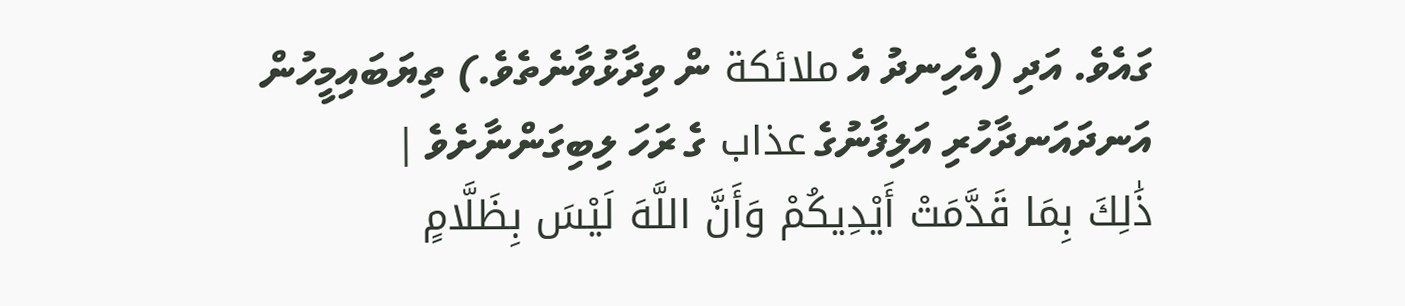ގައެވެ. އަދި (އެހިނދު އެ ملائكة ން ވިދާޅުވާނެތެވެ.) ތިޔަބައިމީހުން އަނދައަނދާހުރި އަލިފާނުގެ عذاب ގެ ރަހަ ލިބިގަންނާށެވެ |
ذَٰلِكَ بِمَا قَدَّمَتْ أَيْدِيكُمْ وَأَنَّ اللَّهَ لَيْسَ بِظَلَّامٍ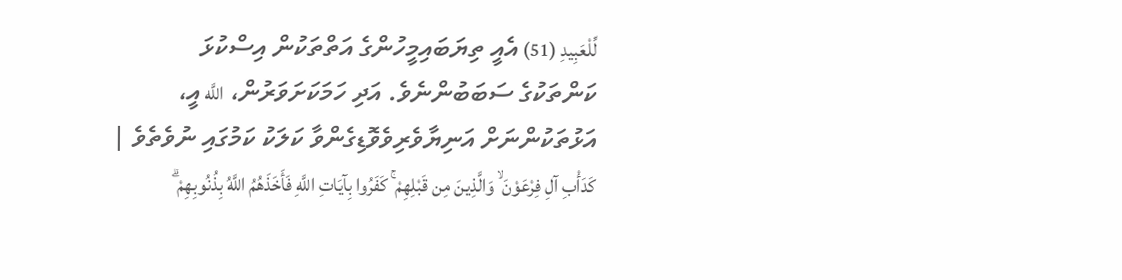لِّلْعَبِيدِ (51) އެއީ ތިޔަބައިމީހުންގެ އަތްތަކުން އިސްކުޅަ ކަންތަކުގެ ސަބަބުންނެވެ. އަދި ހަމަކަށަވަރުން، اللَّه އީ، އަޅުތަކުންނަށް އަނިޔާވެރިވެވޮޑިގެންވާ ކަލަކު ކަމުގައި ނުވެތެވެ |
كَدَأْبِ آلِ فِرْعَوْنَ ۙ وَالَّذِينَ مِن قَبْلِهِمْ ۚ كَفَرُوا بِآيَاتِ اللَّهِ فَأَخَذَهُمُ اللَّهُ بِذُنُوبِهِمْ ۗ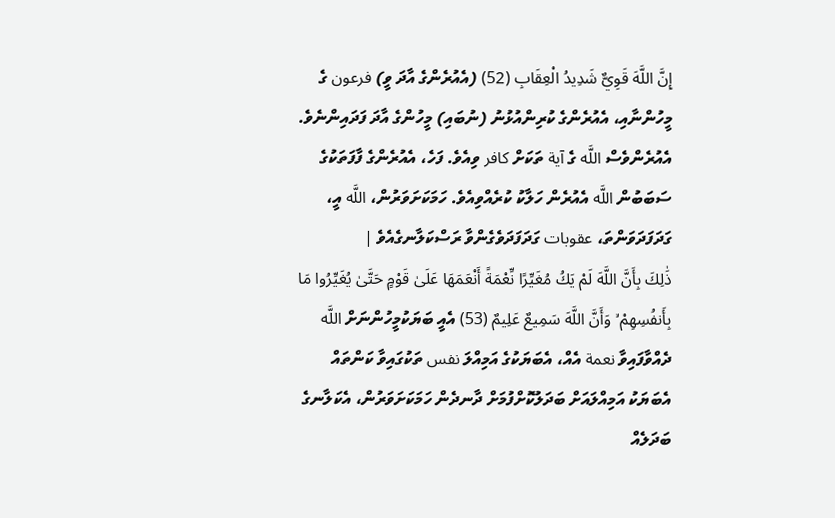إِنَّ اللَّهَ قَوِيٌّ شَدِيدُ الْعِقَابِ (52) (އެއުރެންގެ އާދަ ވީ) فرعون ގެ މީހުންނާއި، އެއުރެންގެ ކުރިންއުޅުނު (ނުބައި) މީހުންގެ އާދަ ފަދައިންނެވެ. އެއުރެންވެސް اللَّه ގެ آية ތަކަށް كافر ވިއެވެ. ފަހެ، އެއުރެންގެ ފާފަތަކުގެ ސަބަބުން اللَّه އެއުރެން ހަލާކު ކުރެއްވިއެވެ. ހަމަކަށަވަރުން، اللَّه އީ، ގަދަފަދަވަންތަ، عقوبات ގަދަފަދަވެގެންވާ ރަސްކަލާނގެއެވެ |
ذَٰلِكَ بِأَنَّ اللَّهَ لَمْ يَكُ مُغَيِّرًا نِّعْمَةً أَنْعَمَهَا عَلَىٰ قَوْمٍ حَتَّىٰ يُغَيِّرُوا مَا بِأَنفُسِهِمْ ۙ وَأَنَّ اللَّهَ سَمِيعٌ عَلِيمٌ (53) އެއީ ބަޔަކުމީހުންނަށް اللَّه ދެއްވާފައިވާ نعمة އެއް، އެބަޔަކުގެ އަމިއްލަ نفس ތަކުގައިވާ ކަންތައް އެބަޔަކު އަމިއްލައަށް ބަދަލުކޮށްފުމަށް ދާނދެން ހަމަކަށަވަރުން، އެކަލާނގެ ބަދަލެއް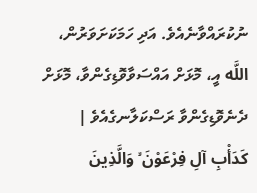ނުކުރައްވާނެއެވެ. އަދި ހަމަކަށަވަރުން، اللَّه އީ، މޮޅަށް އައްސަވާވޮޑިގެންވާ، މޮޅަށް ދެނެވޮޑިގެންވާ ރަސްކަލާނގެއެވެ |
كَدَأْبِ آلِ فِرْعَوْنَ ۙ وَالَّذِينَ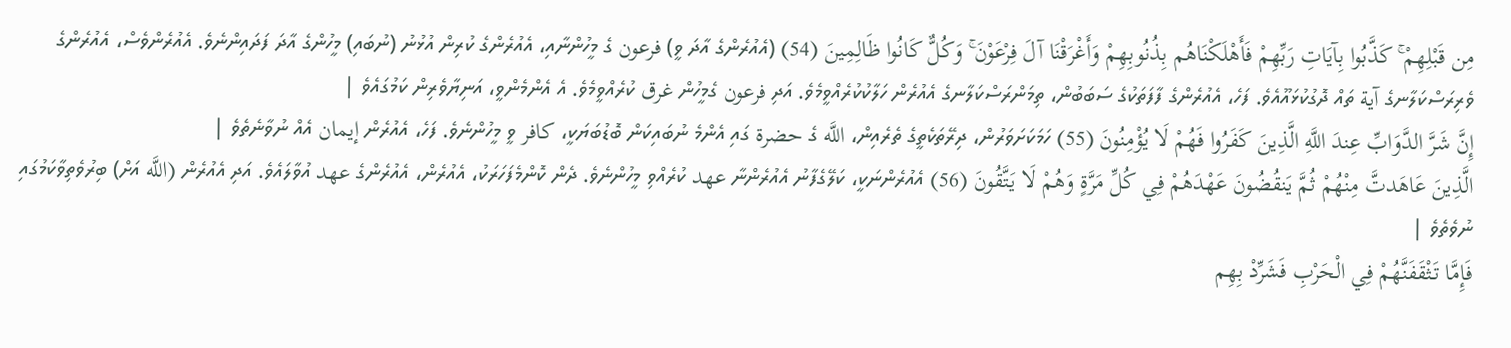مِن قَبْلِهِمْ ۚ كَذَّبُوا بِآيَاتِ رَبِّهِمْ فَأَهْلَكْنَاهُم بِذُنُوبِهِمْ وَأَغْرَقْنَا آلَ فِرْعَوْنَ ۚ وَكُلٌّ كَانُوا ظَالِمِينَ (54) (އެއުރެންގެ އާދަ ވީ) فرعون ގެ މީހުންނާއި، އެއުރެންގެ ކުރިން އުޅުނު (ނުބައި) މީހުންގެ އާދަ ފަދައިންނެވެ. އެއުރެންވެސް، އެއުރެންގެ ވެރިރަސްކަލާނގެ آية ތައް ދޮގުކުޅައޫއެވެ. ފަހެ، އެއުރެންގެ ފާފަތަކުގެ ސަބަބުން، ތިމަންރަސްކަލާނގެ އެއުރެން ހަލާކުކުރެއްވީމެވެ. އަދި فرعون ގެމީހުން غرق ކުރެއްވީމެވެ. އެ އެންމެންވީ، އަނިޔާވެރިން ކަމުގައެވެ |
إِنَّ شَرَّ الدَّوَابِّ عِندَ اللَّهِ الَّذِينَ كَفَرُوا فَهُمْ لَا يُؤْمِنُونَ (55) ހަމަކަށަވަރުން، ދިރޭތަކެތީގެ ތެރެއިން، اللَّه ގެ حضرة ގައި އެންމެ ނުބައިކަން ބޮޑުބަޔަކީ، كافر ވީ މީހުންނެވެ. ފަހެ، އެއުރެން إيمان އެއް ނުވާނެތެވެ |
الَّذِينَ عَاهَدتَّ مِنْهُمْ ثُمَّ يَنقُضُونَ عَهْدَهُمْ فِي كُلِّ مَرَّةٍ وَهُمْ لَا يَتَّقُونَ (56) އެއުރެންނަކީ، ކަލޭގެފާނު އެއުރެންނާ عهد ކުރެއްވި މީހުންނެވެ. ދެން ކޮންމެފަހަރަކު، އެއުރެން، އެއުރެންގެ عهد އުވާލައެވެ. އަދި އެއުރެން (اللَّه އަށް) ބިރުވެތިވާކަމުގައި ނުވެތެވެ |
فَإِمَّا تَثْقَفَنَّهُمْ فِي الْحَرْبِ فَشَرِّدْ بِهِم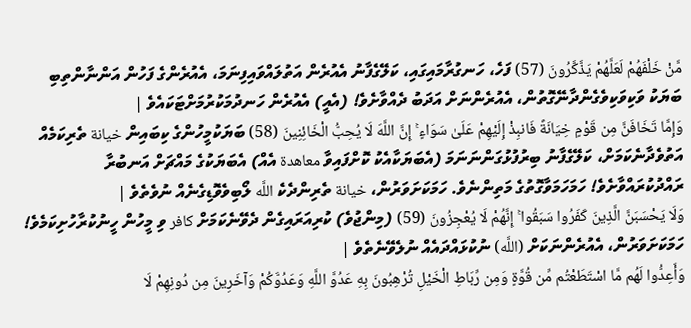مَّنْ خَلْفَهُمْ لَعَلَّهُمْ يَذَّكَّرُونَ (57) ފަހެ، ހަނގުރާމައިގައި، ކަލޭގެފާނު އެއުރެން އަތުލައްވައިފިނަމަ، އެއުރެންގެ ފަހުން އަންނާންތިބި ބަޔަކު ވަކިވަކިވެގެންދާނޭގޮތުން، އެއުރެންނަށް އަދަބު ދެއްވާށެވެ! (އެއީ) އެއުރެން ހަނދުމަކުރުމަށްޓަކައެވެ |
وَإِمَّا تَخَافَنَّ مِن قَوْمٍ خِيَانَةً فَانبِذْ إِلَيْهِمْ عَلَىٰ سَوَاءٍ ۚ إِنَّ اللَّهَ لَا يُحِبُّ الْخَائِنِينَ (58) ބަޔަކުމީހުންގެ ކިބައިން خيانة ތެރިކަމެއް އަތުވެދާނެކަމަށް، ކަލޭގެފާނު ބިރުފުޅުގަންނަނަމަ (އެބަޔަކާއެކު ކޮށްފައިވާ معاهدة އެއް) އެބަޔަކުގެ މައްޗަށް އަނބުރާ ރައްދުކުރައްވާށެވެ! ހަމަހަމަވާގޮތުގެ މަތިންނެވެ. ހަމަކަށަވަރުން، خيانة ތެރިންދެކެ اللَّه ލޯބިވެވޮޑިގެނެއް ނުވެތެވެ |
وَلَا يَحْسَبَنَّ الَّذِينَ كَفَرُوا سَبَقُوا ۚ إِنَّهُمْ لَا يُعْجِزُونَ (59) (މިންޖުވެ) ކުރިއަރައިގެން ދެވޭނެކަމަށް كافر ވި މީހުން ހީނުކުރާހުށިކަމެވެ! ހަމަކަށަވަރުން، އެއުރެންނަކަށް (اللَّه) ނުކުޅައްދައެއް ނުލެވޭނެތެވެ |
وَأَعِدُّوا لَهُم مَّا اسْتَطَعْتُم مِّن قُوَّةٍ وَمِن رِّبَاطِ الْخَيْلِ تُرْهِبُونَ بِهِ عَدُوَّ اللَّهِ وَعَدُوَّكُمْ وَآخَرِينَ مِن دُونِهِمْ لَا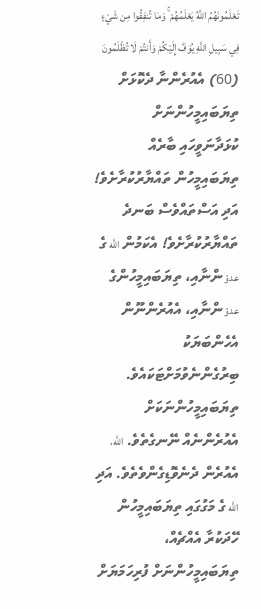تَعْلَمُونَهُمُ اللَّهُ يَعْلَمُهُمْ ۚ وَمَا تُنفِقُوا مِن شَيْءٍ فِي سَبِيلِ اللَّهِ يُوَفَّ إِلَيْكُمْ وَأَنتُمْ لَا تُظْلَمُونَ (60) އެއުރެންނާ ދެކޮޅަށް ތިޔަބައިމީހުންނަށް ކުޅަދާނަވީހައި ބާރެއް ތިޔަބައިމީހުން ތައްޔާރުކުރާށެވެ! އަދި އަސްތައްވެސް ބަނދެ ތައްޔާރުކުރާށެވެ! އެކަމުން اللَّه ގެ عدوّ ންނާއި، ތިޔަބައިމީހުންގެ عدوّ ންނާއި، އެއުރެންނޫން އެހެންބަޔަކު ބިރުގެންނެވުމަށްޓަކައެވެ. ތިޔަބައިމީހުންނަކަށް އެއުރެންނެއް ނޭނގެތެވެ. اللَّه، އެއުރެން ދެނެވޮޑިގެންވެތެވެ. އަދި اللَّه ގެ މަގުގައި ތިޔަބައިމީހުން ހޭދަކުރާ އެއްޗެއް، ތިޔަބައިމީހުންނަށް ފުރިހަމަޔަށް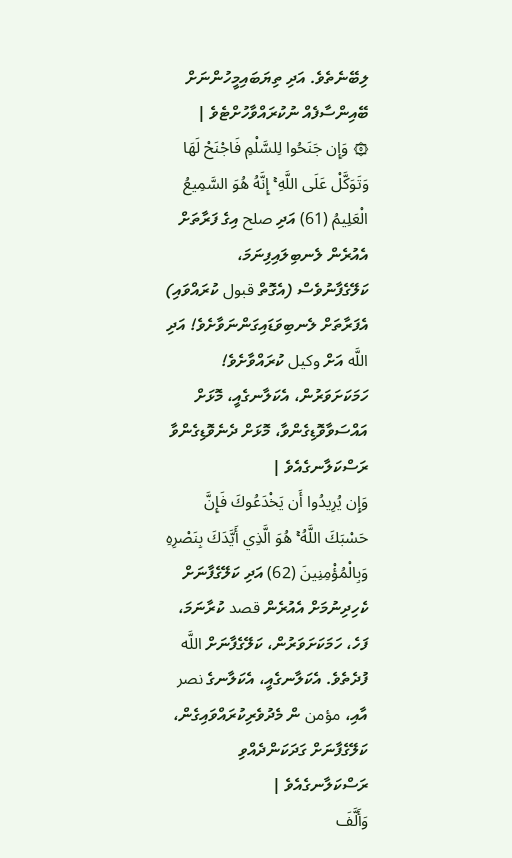ލިބޭނެތެވެ. އަދި ތިޔަބައިމީހުންނަށް ބޭއިންސާފެއް ނުކުރައްވާހުށްޓެވެ |
۞ وَإِن جَنَحُوا لِلسَّلْمِ فَاجْنَحْ لَهَا وَتَوَكَّلْ عَلَى اللَّهِ ۚ إِنَّهُ هُوَ السَّمِيعُ الْعَلِيمُ (61) އަދި صلح އިގެ ފަރާތަށް އެއުރެން ލެނބިލައިފިނަމަ، ކަލޭގެފާނުވެސް (އެގޮތް قبول ކުރައްވައި) އެފަރާތަށް ލެނބިވަޑައިގަންނަވާށެވެ! އަދި اللَّه އަށް وكيل ކުރައްވާށެވެ! ހަމަކަށަވަރުން، އެކަލާނގެއީ، މޮޅަށް އައްސަވާވޮޑިގެންވާ، މޮޅަށް ދެނެވޮޑިގެންވާ ރަސްކަލާނގެއެވެ |
وَإِن يُرِيدُوا أَن يَخْدَعُوكَ فَإِنَّ حَسْبَكَ اللَّهُ ۚ هُوَ الَّذِي أَيَّدَكَ بِنَصْرِهِ وَبِالْمُؤْمِنِينَ (62) އަދި ކަލޭގެފާނަށް ކެހިދިނުމަށް އެއުރެން قصد ކުރާނަމަ، ފަހެ، ހަމަކަށަވަރުން، ކަލޭގެފާނަށް اللَّه ފުދެތެވެ. އެކަލާނގެއީ، އެކަލާނގެ نصر އާއި، مؤمن ން މެދުވެރިކުރައްވައިގެން، ކަލޭގެފާނަށް ގަދަކަންދެއްވި ރަސްކަލާނގެއެވެ |
وَأَلَّفَ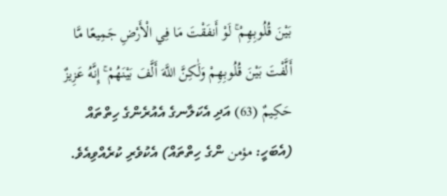بَيْنَ قُلُوبِهِمْ ۚ لَوْ أَنفَقْتَ مَا فِي الْأَرْضِ جَمِيعًا مَّا أَلَّفْتَ بَيْنَ قُلُوبِهِمْ وَلَٰكِنَّ اللَّهَ أَلَّفَ بَيْنَهُمْ ۚ إِنَّهُ عَزِيزٌ حَكِيمٌ (63) އަދި އެކަލާނގެ އެއުރެންގެ ހިތްތައް (އެބަހީ: مؤمن ންގެ ހިތްތައް) އެކުވެރި ކުރެއްވިއެވެ.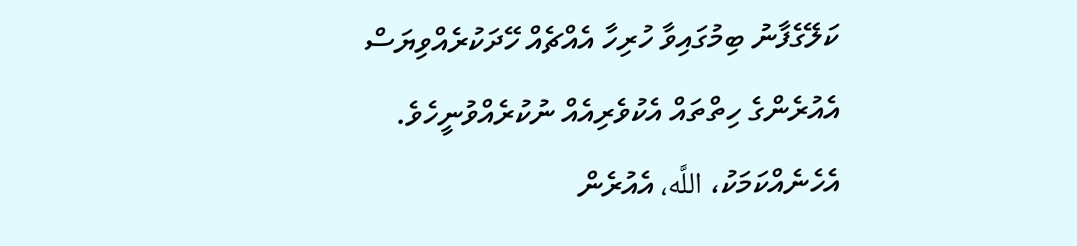ކަލޭގެފާނު ބިމުގައިވާ ހުރިހާ އެއްޗެއް ހޭދަކުރެއްވިޔަސް އެއުރެންގެ ހިތްތައް އެކުވެރިއެއް ނުކުރެއްވުނީހެވެ. އެހެނެއްކަމަކު، اللَّه، އެއުރެން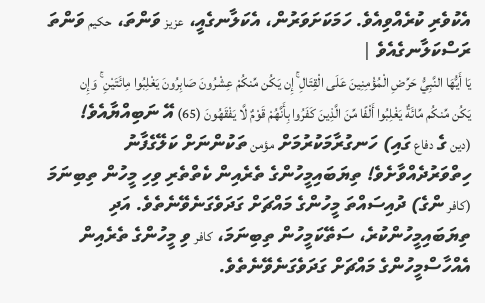އެކުވެރި ކުރެއްވިއެވެ. ހަމަކަށަވަރުން، އެކަލާނގެއީ، عزيز ވަންތަ، حكيم ވަންތަ ރަސްކަލާނގެއެވެ |
يَا أَيُّهَا النَّبِيُّ حَرِّضِ الْمُؤْمِنِينَ عَلَى الْقِتَالِ ۚ إِن يَكُن مِّنكُمْ عِشْرُونَ صَابِرُونَ يَغْلِبُوا مِائَتَيْنِ ۚ وَإِن يَكُن مِّنكُم مِّائَةٌ يَغْلِبُوا أَلْفًا مِّنَ الَّذِينَ كَفَرُوا بِأَنَّهُمْ قَوْمٌ لَّا يَفْقَهُونَ (65) އޭ ނަބިއްޔާއެވެ! (دين ގެ دفاع ގައި) ހަނގުރާމަކުރުމަށް مؤمن ތަކުންނަށް ކަލޭގެފާނު ހިތްވަރުދެއްވާށެވެ! ތިޔަބައިމީހުންގެ ތެރެއިން ކެތްތެރި ވިހި މީހުން ތިބިނަމަ (كافر ންގެ) ދުއިސައްތަ މީހުންގެ މައްޗަށް ގަދަވެގަނެވޭނެތެވެ. އަދި ތިޔަބައިމީހުންކުރެ، ސަތޭކަމީހުން ތިބިނަމަ، كافر ވި މީހުންގެ ތެރެއިން އެއްހާސްމީހުންގެ މައްޗަށް ގަދަވެގަނެވޭނެތެވެ.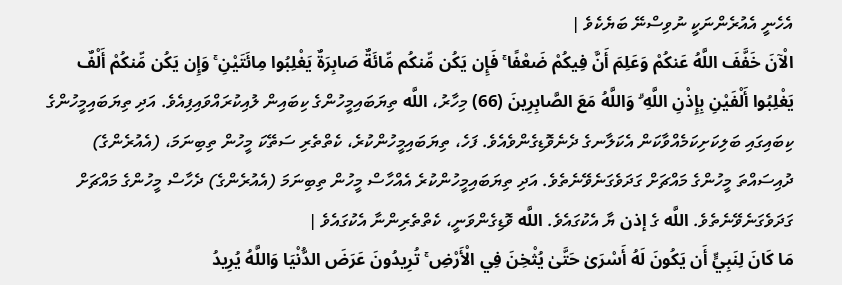އެހެނީ އެއުރެންނަކީ ނުވިސްނޭ ބަޔެކެވެ |
الْآنَ خَفَّفَ اللَّهُ عَنكُمْ وَعَلِمَ أَنَّ فِيكُمْ ضَعْفًا ۚ فَإِن يَكُن مِّنكُم مِّائَةٌ صَابِرَةٌ يَغْلِبُوا مِائَتَيْنِ ۚ وَإِن يَكُن مِّنكُمْ أَلْفٌ يَغْلِبُوا أَلْفَيْنِ بِإِذْنِ اللَّهِ ۗ وَاللَّهُ مَعَ الصَّابِرِينَ (66) މިހާރު، اللَّه ތިޔަބައިމީހުންގެ ކިބައިން ލުއިކުރައްވައިފިއެވެ. އަދި ތިޔަބައިމީހުންގެ ކިބައިގައި ބަލިކަށިކަމެއްވާކަން އެކަލާނގެ ދެނެވޮޑިގެންވެއެވެ. ފަހެ، ތިޔަބައިމީހުންކުރެ، ކެތްތެރި ސަތޭކަ މީހުން ތިބިނަމަ، (އެއުރެންގެ) ދުއިސައްތަ މީހުންގެ މައްޗަށް ގަދަވެގަނެވޭނެތެވެ. އަދި ތިޔަބައިމީހުންކުރެ އެއްހާސް މީހުން ތިބިނަމަ (އެއުރެންގެ) ދެހާސް މީހުންގެ މައްޗަށް ގަދަވެގަނެވޭނެތެވެ. اللَّه ގެ إذن ޔާ އެކުގައެވެ. اللَّه ވޮޑިގެންވަނީ، ކެތްތެރިންނާ އެކުގައެވެ |
مَا كَانَ لِنَبِيٍّ أَن يَكُونَ لَهُ أَسْرَىٰ حَتَّىٰ يُثْخِنَ فِي الْأَرْضِ ۚ تُرِيدُونَ عَرَضَ الدُّنْيَا وَاللَّهُ يُرِيدُ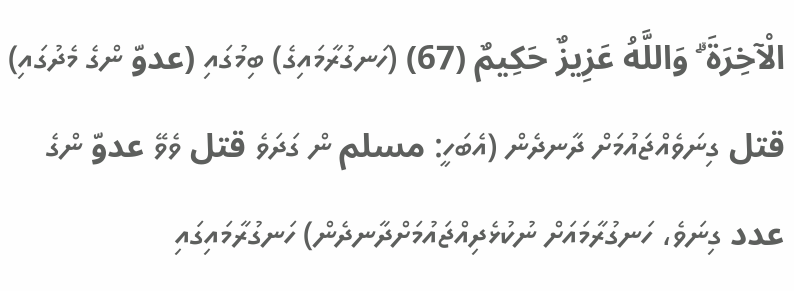الْآخِرَةَ ۗ وَاللَّهُ عَزِيزٌ حَكِيمٌ (67) (ހަނގުރާމައިގެ) ބިމުގައި (عدوّ ންގެ މެދުގައި) قتل ގިނަވެއްޖައުމަށް ދާނދެން (އެބަހީ: مسلم ން ގަދަވެ قتل ވެވޭ عدوّ ންގެ عدد ގިނަވެ، ހަނގުރާމައަށް ނުކުޅެދިއްޖައުމަށްދާނދެން) ހަނގުރާމައިގައި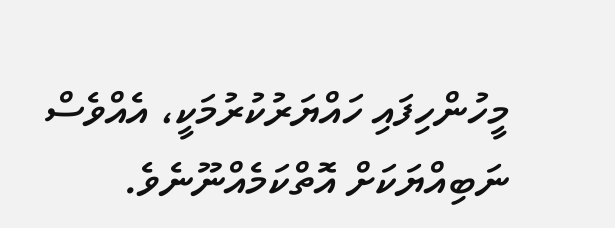މީހުންހިފައި ހައްޔަރުކުރުމަކީ، އެއްވެސް ނަބިއްޔަކަށް އޮތްކަމެއްނޫނެވެ.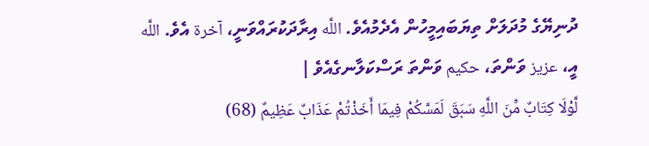ދުނިޔޭގެ މުދަލަށް ތިޔަބައިމީހުން އެދެމުއެވެ. اللَّه އިރާދަކުރައްވަނީ، آخرة އެވެ. اللَّه އީ، عزيز ވަންތަ، حكيم ވަންތަ ރަސްކަލާނގެއެވެ |
لَّوْلَا كِتَابٌ مِّنَ اللَّهِ سَبَقَ لَمَسَّكُمْ فِيمَا أَخَذْتُمْ عَذَابٌ عَظِيمٌ (68)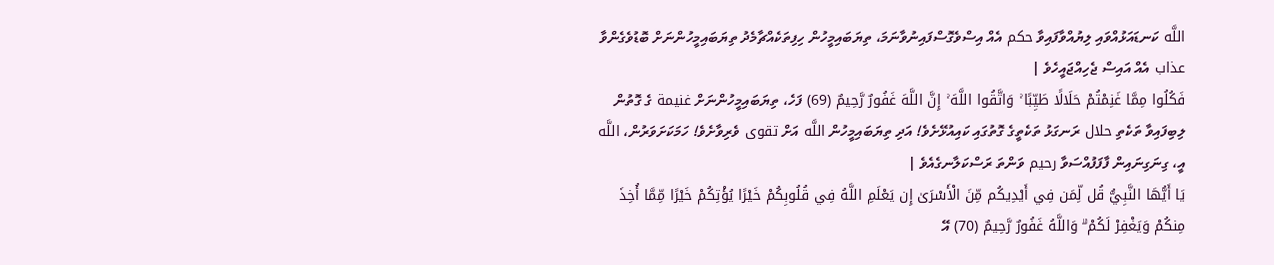اللَّه ކަނޑައަޅުއްވައި ލިޔުއްވާފައިވާ حكم އެއް އިސްވެގޮސްފައިނުވާނަމަ، ތިޔަބައިމީހުން ހިފިތަކެއްޗާމެދު ތިޔަބައިމީހުންނަށް ބޮޑުވެގެންވާ عذاب އެއް އައިސް ޖެހިއްޖައީހެވެ |
فَكُلُوا مِمَّا غَنِمْتُمْ حَلَالًا طَيِّبًا ۚ وَاتَّقُوا اللَّهَ ۚ إِنَّ اللَّهَ غَفُورٌ رَّحِيمٌ (69) ފަހެ، ތިޔަބައިމީހުންނަށް غنيمة ގެ ގޮތުން ލިބިފައިވާ ތަކެތި حلال ރަނގަޅު ތަކެތީގެ ގޮތުގައި ކައިއުޅޭށެވެ! އަދި ތިޔަބައިމީހުން اللَّه އަށް تقوى ވެރިވާށެވެ! ހަމަކަށަވަރުން، اللَّه އީ، ގިނަގިނައިން ފާފަފުއްސަވާ رحيم ވަންތަ ރަސްކަލާނގެއެވެ |
يَا أَيُّهَا النَّبِيُّ قُل لِّمَن فِي أَيْدِيكُم مِّنَ الْأَسْرَىٰ إِن يَعْلَمِ اللَّهُ فِي قُلُوبِكُمْ خَيْرًا يُؤْتِكُمْ خَيْرًا مِّمَّا أُخِذَ مِنكُمْ وَيَغْفِرْ لَكُمْ ۗ وَاللَّهُ غَفُورٌ رَّحِيمٌ (70) އޭ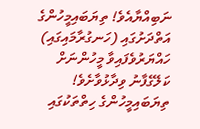ނަބިއްޔާއެވެ! ތިޔަބައިމީހުންގެ އަތްދަށުގައި (ހަނގުރާމައިގައި) ހައްޔަރުވެފައިވާ މީހުންނަށް ކަލޭގެފާނު ވިދާޅުވާށެވެ! ތިޔަބައިމީހުންގެ ހިތްތަކުގައި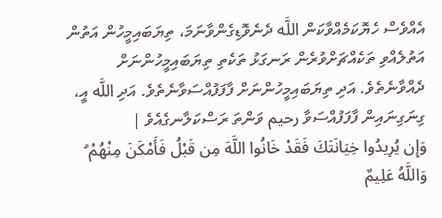އެއްވެސް ހެޔޮކަމެއްވާކަން اللَّه ދެނެވޮޑިގެންވާނަމަ، ތިޔަބައިމީހުން އަތުން އަތުލެއްވި ތަކެއްޗަށްވުރެން ރަނގަޅު ތަކެތި ތިޔަބައިމީހުންނަށް ދެއްވާނެތެވެ. އަދި ތިޔަބައިމީހުންނަށް ފާފަފުއްސަވާނެތެވެ. އަދި اللَّه އީ، ގިނަގިނައިން ފާފަފުއްސަވާ رحيم ވަންތަ ރަސްކަލާނގެއެވެ |
وَإِن يُرِيدُوا خِيَانَتَكَ فَقَدْ خَانُوا اللَّهَ مِن قَبْلُ فَأَمْكَنَ مِنْهُمْ ۗ وَاللَّهُ عَلِيمٌ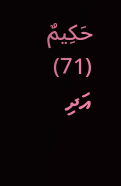حَكِيمٌ (71) އަދި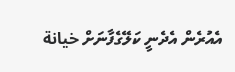އެއުރެން އެދެނީ ކަލޭގެފާނަށް خيانة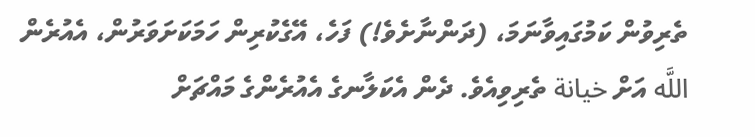ތެރިވުން ކަމުގައިވާނަމަ، (ދަންނާށެވެ!) ފަހެ، އޭގެކުރިން ހަމަކަށަވަރުން، އެއުރެން اللَّه އަށް خيانة ތެރިވިއެވެ. ދެން އެކަލާނގެ އެއުރެންގެ މައްޗަށް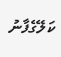ކަލޭގެފާނު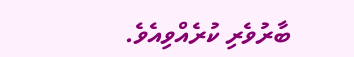ބާރުވެރި ކުރެއްވިއެވެ.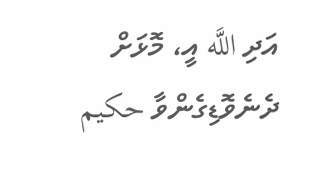އަދި اللَّه އީ، މޮޅަށް ދެނެވޮޑިގެންވާ حكيم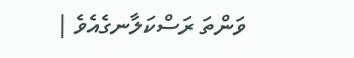ވަންތަ ރަސްކަލާނގެއެވެ |